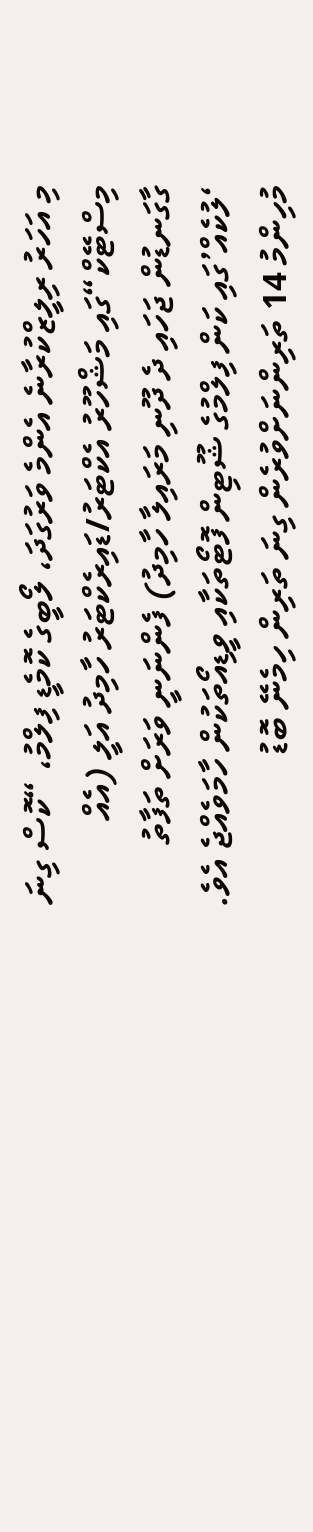މި އަހަރު ރިލީޒްކުރާނެ އެންމެ ވަރުގަދަ، ލޯބީގެ ކޮމެޑީ ފިލްމު، “ކޮސް ގިނަ މިސްޓޭކް“ގައި މަޝްހޫރު އެކްޓަރު/ޑައިރެކްޓަރު ހާމިދު އަލީ (އެއް ގާގަނޑުން ޖަހައި ދެ ދޫނި މަރައިލާ ހާމިދު) ފެންނަނީ ވަރަށް ތަފާތު ‘ލުކެއް’ގައި ކަން ފިލްމުގެ ޝޫޓިން ފޮޓޯތަކާއި ވީޑިއޯތަކުން ހާމަވެއްޖެ އެވެ.
މުހިންމު 14 ތަރިންނަށްވުރެން ގިނަ ތަރިން ހިމެނޭ ބޮޑު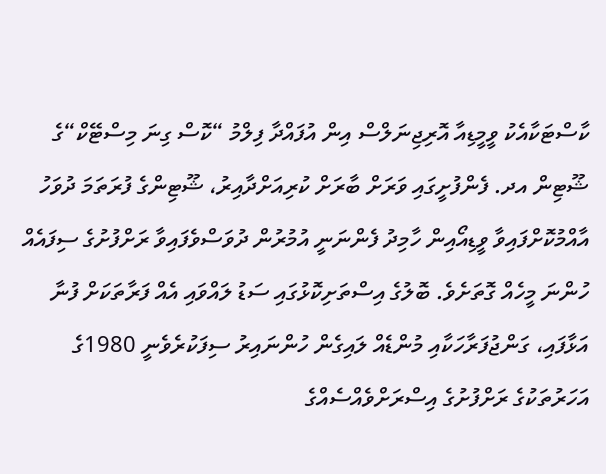ކާސްޓަކާއެކު ވީމީޑިއާ އޮރިޖިނަލްސް އިން އުފައްދާ ފިލްމު “ކޮސް ގިނަ މިސްޓޭކް“ގެ ޝޫޓިން އދ. ފެންފުށީގައި ވަރަށް ބާރަށް ކުރިއަށްދާއިރު، ޝޫޓިންގެ ފުރަތަމަ ދުވަހު އާއްމުކޮށްފައިވާ ވީޑިއޯއިން ހާމިދު ފެންނަނީ އުމުރުން ދުވަސްވެފައިވާ ރަށްފުށުގެ ސިފައެއް ހުންނަ މީހެއް ގޮތަށެވެ. ބޮލުގެ އިސްތަށިކޮޅުގައި ސަޑު ލައްވައި އެއް ފަރާތަކަށް ފުނާ އަޅާފައި، ގަންޖުފަރާހަކާއި މުންޑެއް ލައިގެން ހުންނައިރު ސިފަކުރެވެނީ 1980ގެ އަހަރުތަކުގެ ރަށްފުށުގެ އިސްރަށްވެއްސެއްގެ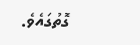ގޮތުގައެވެ.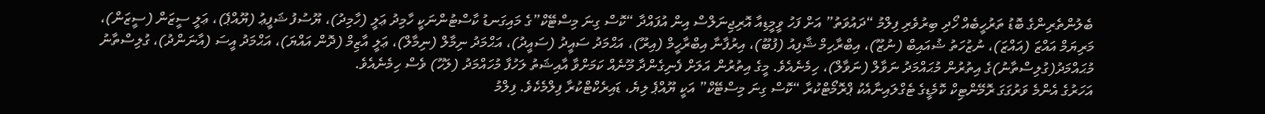ބެލުންތެރިންގެ ބޮޑު ތަރުހީބެއް ހޯދި ބިރުވެރި ފިލްމު “ދައުވަތު” އަށް ފަހު ވީމީޑިއާ އޮރިޖިނަލްސް އިން އުފައްދާ “ކޮސް ގިނަ މިސްޓޭކް”ގެ މައިގަނޑު ކާސްޓުންނަކީ ހާމިދު ޢަލީ (ހާމިދު)، ޔޫސުފު ޝަފީޢު (ޔޫއްޕެ)، ޢަލީ ސީޒަން (ސީޒަން)، މަރިޔަމް އައްޒަ (އައްޒަ)، ނުޒުހަތު ޝުއައިބް (ނުޒޫ)، އިބްރާހިމް ޝާފިއު (ފުބޫ)، އިރުފާނާ އިބްރާހީމް (އިރޫ)، އަޙްމަދު ސައީދު (ސައީދު)، އަޙްމަދު ނިމާލް (ނިމާލް)، ޢަލީ އާޒިމް (ދޮން އައްޔަ)، އަޙްމަދު އީސަ (އާނަންދު)، ގުލިސްތާނު މުޙައްމަދު(ގުލިސްތާނު)ގެ އިތުރުން މުޙައްމަދު ނަވާލް (ނަވާލް)، ހިމެނެއެވެ. މީގެ އިތުރުން އަލަށް ފެނިގެންދާ މޫނެއް ކަމަށްވާ އާއިޝަތު ލަހުފާ މުހައްމަދު (ލަހޫ) ވެސް ހިމެނެއެވެ.
އަހަރުގެ އެންމެ ވަރުގަގަ ރޮމޭންޓިކް ކޮމެޑީގެ ޓެގްލައިނާއެކު ޕްރޮމޯޓްކުރާ “ކޮސް ގިނަ މިސްޓޭކް” އަކީ ޔޫއްޕެ ލިޔެ، ޑައިރެކްޓްކުރާ ފިލްމެކެވެ. ފިލްމު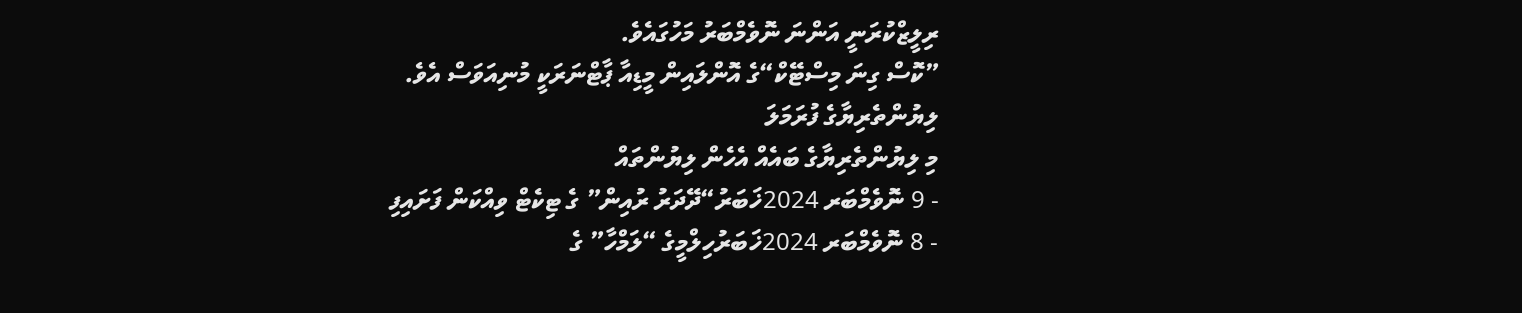ރިލީޒްކުރަނީ އަންނަ ނޮވެމްބަރު މަހުގައެވެ.
”ކޮސް ގިނަ މިސްޓޭކް“ގެ އޮންލައިން މީޑިއާ ޕާޓްނަރަކީ މުނިއަވަސް އެވެ.
ލިޔުންތެރިޔާގެ ފުރަމަލަ
މި ލިޔުންތެރިޔާގެ ބައެއް އެހެން ލިޔުންތައް
- 9 ނޮވެމްބަރ 2024ޚަބަރު“ދޭދަރު ރުއިން” ގެ ޓިކެޓް ވިއްކަން ފަށައިފި
- 8 ނޮވެމްބަރ 2024ޚަބަރުހިލްމީގެ “ލަމްހާ” ގެ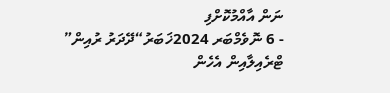ނަން އާއްމުކޮށްފި
- 6 ނޮވެމްބަރ 2024ޚަބަރު“ދޭދަރު ރުއިން” ޓްރެއިލާއިން އެހެން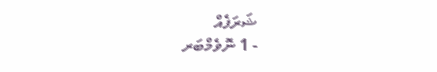ޝަރަފެއް
- 1 ނޮވެމްބަރ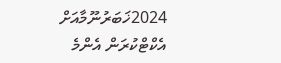2024ޚަބަރުނޫމާއަށް އެކްޓްކުރަން އެންމެ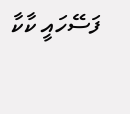ފަސޭހައީ ކާކާ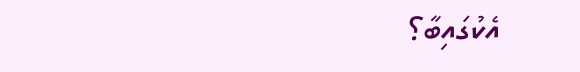އެކުގައިބާ؟